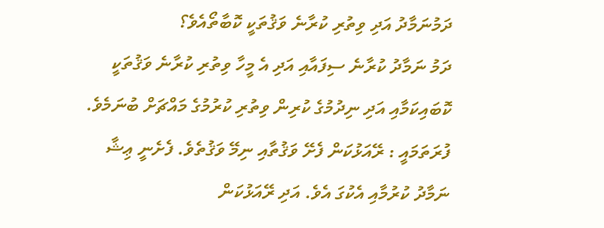ދަމުނަމާދު އަދި ވިތުރި ކުރާނެ ވަޤުތަކީ ކޮބާތޯއެވެ؟
ދަމު ނަމާދު ކުރާނެ ސިފައާއި އަދި އެ މީހާ ވިތުރި ކުރާނެ ވަޤުތަކީ ކޮބައިކަމާއި އަދި ނިދުމުގެ ކުރިން ވިތުރި ކުރުމުގެ މައްޗަށް ބުނަމެވެ.
ފުރަތަމައީ : ރޭއަޅުކަން ފެށޭ ވަޤުތާއި ނިމޭ ވަޤުތެވެ. ފެށެނީ ޢިޝާ ނަމާދު ކުރުމާއި އެކުގަ އެވެ. އަދި ރޭއަޅުކަން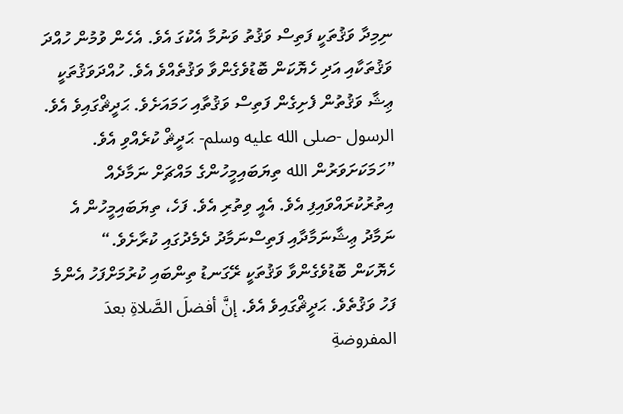ނިމިދާ ވަޤުތަކީ ފަތިސް ވަޤުތު ވަނުމާ އެކުގަ އެވެ. އެހެން ވުމުން ހުއްދަ ވަޤުތަކާއި އަދި ހެޔޮކަން ބޮޑުވެގެންވާ ވަޤުތެއްވެ އެވެ. ހުއްދަވަޤުތަކީ ޢިޝާ ވަޤުތުން ފެށިގެން ފަތިސް ވަޤުތާއި ހަމައަށެވެ. ޙަދީޘްގައިވެ އެވެ. الرسول -صلى الله عليه وسلم- ޙަދީޘް ކުރެއްވި އެވެ.
”ހަމަކަށަވަރުން الله ތިޔަބައިމީހުންގެ މައްޗަށް ނަމާދެއް އިތުރުކުރައްވައިފި އެވެ. އެއީ ވިތުރި އެވެ. ފަހެ، ތިޔަބައިމީހުން އެ ނަމާދު ޢިޝާނަމާދާއި ފަތިސްނަމާދު ދެމެދުގައި ކުރާށެވެ.“
ހެޔޮކަން ބޮޑުވެގެންވާ ވަޤުތަކީ ރޭގަނޑު ތިންބައި ކުރުމަށްފަހު އެންމެ ފަހު ވަޤުތެވެ. ޙަދީޘްގައިވެ އެވެ. إنَّ أفضلَ الصَّلاةِ بعدَ المفروضةِ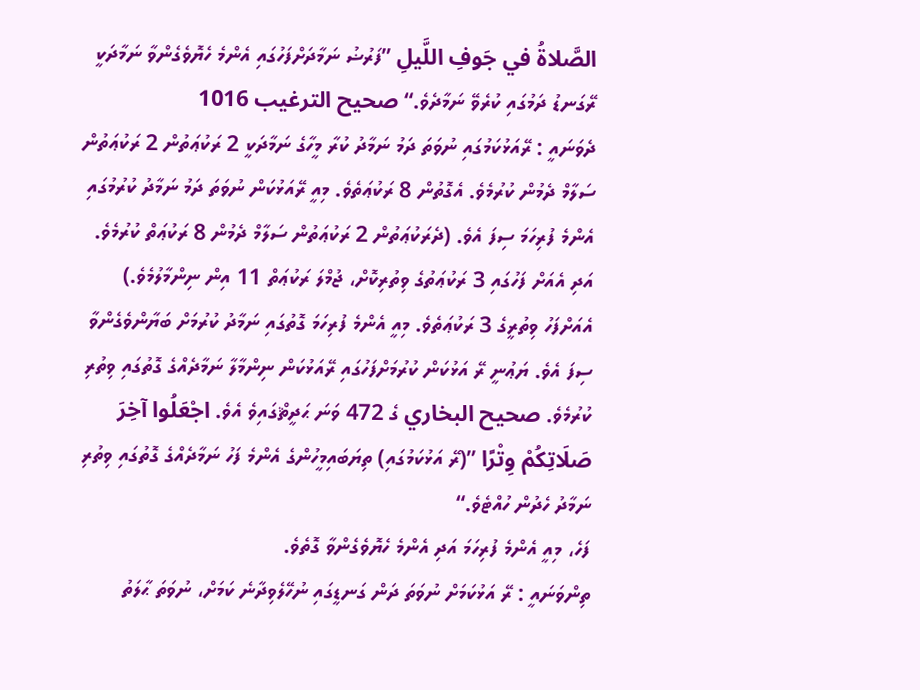الصَّلاةُ في جَوفِ اللَّيلِ ”ފަރުޟު ނަމާދަށްފަހުގައި އެންމެ ހެޔޮވެގެންވާ ނަމާދަކީ ރޭގަނޑު ދަމުގައި ކުރެވޭ ނަމާދެވެ.“ صحيح الترغيب 1016
ދެވަނައީ : ރޭއަޅުކަމުގައި ނުވަތަ ދަމު ނަމާދު ކުރާ މީހާގެ ނަމާދަކީ 2 ރަކުޢަތުން 2 ރަކުޢަތުން ސަލާމް ދެމުން ކުރުމެވެ. އެގޮތުން 8 ރަކުޢަތެވެ. މިއީ ރޭއަޅުކަން ނުވަތަ ދަމު ނަމާދު ކުރުމުގައި އެންމެ ފުރިހަމަ ސިފަ އެވެ. (ދެރަކުޢަތުން 2 ރަކުޢަތުން ސަލާމް ދެމުން 8 ރަކުޢަތް ކުރުމެވެ. އަދި އެއަށް ފަހުގައި 3 ރަކުޢަތުގެ ވިތުރިކޮށް، ޖުމްލަ ރަކުޢަތް 11 އިން ނިންމާލުމެވެ.)
އެއަށްފަހު ވިތުރީގެ 3 ރަކުޢަތެވެ. މިއީ އެންމެ ފުރިހަމަ ގޮތުގައި ނަމާދު ކުރުމަށް ބަޔާންވެގެންވާ ސިފަ އެވެ. ޔަޢުނީ ރޭ އަޅުކަން ކުރުމަށްފަހުގައި ރޭއަޅުކަން ނިންމާލާ ނަމާދެއްގެ ގޮތުގައި ވިތުރި ކުރުމެވެ. صحيح البخاري ގެ 472 ވަނަ ޙަދީޘްގައިވެ އެވެ. اجْعَلُوا آخِرَ صَلَاتِكُمْ وِتْرًا ”(ރޭ އަޅުކަމުގައި) ތިޔަބައިމީހުންގެ އެންމެ ފަހު ނަމާދެއްގެ ގޮތުގައި ވިތުރި ނަމާދު ހެދުން ހުއްޓެވެ.“
ފަހެ، މިއީ އެންމެ ފުރިހަމަ އަދި އެންމެ ހެޔޮވެގެންވާ ގޮތެވެ.
ތިންވަނައީ : ރޭ އަޅުކަމަށް ނުވަތަ ދަން ގަނޑީގައި ނުހޭލެވިދާނެ ކަމަށް، ނުވަތަ ޙާލަތު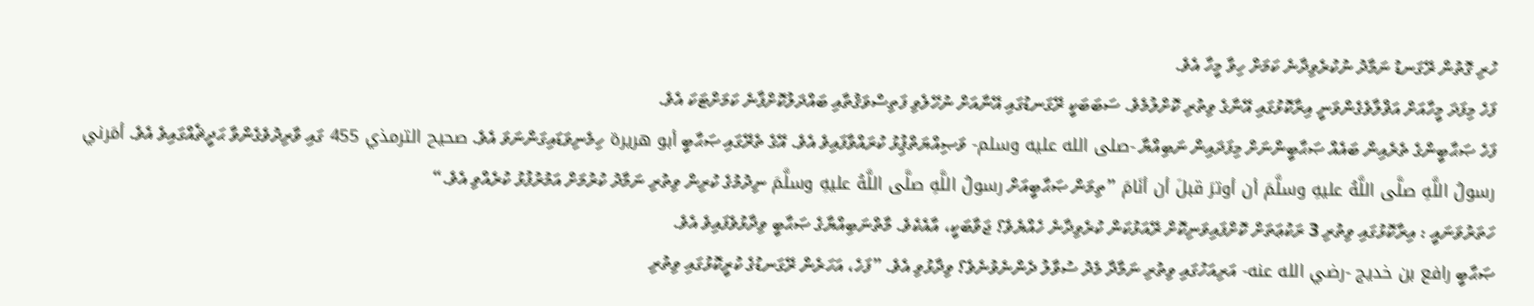ހުރި ގޮތުން ރޭގަނޑު ނަމާދު ނުކުރެވިދާނެ ކަމަށް ހިވާ މީހާ އެވެ.
ފަހެ މިފަދަ މީހާއަށް އަޥްލާވެގެންވަނީ އިރާކޮޅުގައި އޭނާގެ ވިތުރި ކޮށްލުމެވެ. ސަބަބަކީ ރޭގަނޑުގައި އޭނާއަށް ނުހޭލެވި ފަތިސްވަޤުތާއި ބައްދަލުކޮށްފާނެ ކަމަށްޓަކަ އެވެ.
ފަހެ ޞަޙާބީންގެ ތެރެއިން ބައެއް ޞަޙާބީންނަށް މިފަދައިން ނަބިއްޔާ -صلى الله عليه وسلم- ވަޞިއްޔަތްޕިުޅު ކުރައްވާފައިވެ އެވެ. އޭގެ ތެރޭގައި ޞަޙާބީ أبو هريرة ހިމެނިވަޑައިގަންނަވަ އެވެ. صحيح الترمذي 455 ގައި ވާރިދުވެގެންވާ ޙަދީޘެއްގައިވެ އެވެ. أمَرني رسولُ اللَّهِ صلَّى اللَّهُ عليهِ وسلَّمَ أن أوترَ قبلَ أن أنَامَ ”ތިމަން ޞަޙާބީއަށް رسولُ اللَّهِ صلَّى اللَّهُ عليهِ وسلَّمَ ނިދުމުގެ ކުރިން ވިތުރި ނަމާދު ކުރުމަށް އަމުރުފުޅު ކުރެއްވި އެވެ.“
ހަތަރުވަނައީ : އިރާކޮޅުގައި ވިތުރި 3 ރަކުޢަތަށް ކޮށްފައިވަނިކޮށް ރޭއަޅުކަން ކުރެވިދާނެ ހެއްޔެވެ؟ ޖަވާބަކީ، އާއެކެވެ. މާތްނަބިއްޔާގެ ޞަޙާބީ ވިދާޅުވެފައިވެ އެވެ.
ޞަޙާބީ رافع بن خديج -رضي الله عنه- އަރިއަހުގައި ވިތުރި ނަމާދާ މެދު ސުވާލު ދެންނެވުނެވެ؟ ވިދާޅުވި އެވެ. ”ފަހެ، އަހަރެން ރޭގަނޑުގެ ކުރީކޮޅުގައި ވިތުރި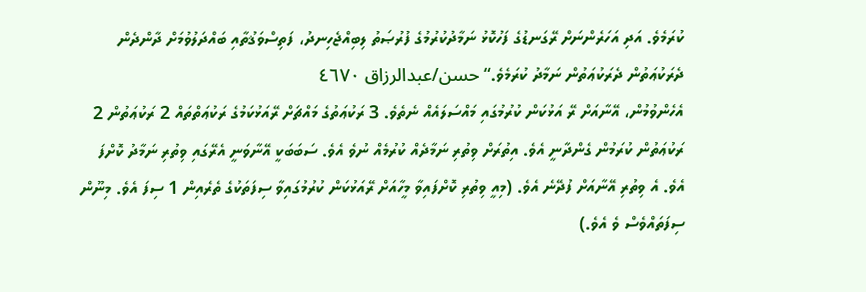ކުރަމެވެ. އަދި އަހަރެންނަށް ރޭގަނޑުގެ ފަހުކޮޅު ނަމާދުކުރުމުގެ ފުރުޞަތު ލިބިއްޖެހިނދު، ފަތިސްވަޤުތާއި ބައްދަލުވުމަށް ދާންދެން ދެރަކުޢަތުން ދެރަކުޢަތުން ނަމާދު ކުރަމެވެ.“حسن/عبدالرزاق ٤٦٧٠
އެހެންވުމުން، އޭނާއަށް ރޭ އަޅުކަން ކުރުމުގައި މައްސަލައެއް ނެތެވެ. 3 ރަކުޢަތުގެ މައްޗަށް ރޭއަޅުކަމުގެ ރަކުޢަތްތައް 2 ރަކުޢަތުން 2 ރަކުޢަތުން ކުރަމުން ގެންދާނީ އެވެ. އިތުރަށް ވިތުރި ނަމާދެއް ކުރުމެއް ނުވެ އެވެ. ސަބަބަކީ އޭނާވަނީ އެރޭގައި ވިތުރި ނަމާދު ކޮށްފަ އެވެ. އެ ވިތުރި އޭނާއަށް ފުދޭނެ އެވެ. (މިއީ ވިތުރި ކޮށްފައިވާ މީހާއަށް ރޭއަޅުކަން ކުރުމުގައިވާ ސިފަތަކުގެ ތެރެއިން 1 ސިފަ އެވެ. މިނޫން ސިފަތައްވެސް ވެ އެވެ.)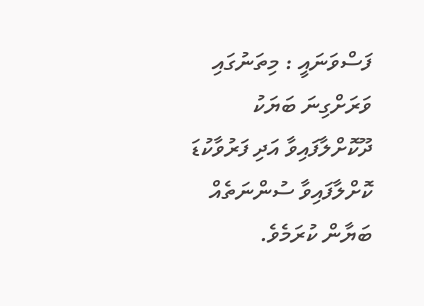ފަސްވަނައީ : މިތަނުގައި ވަރަށްގިނަ ބަޔަކު ދޫކޮށްލާފައިވާ އަދި ފަރުވާކުޑަ ކޮށްލާފައިވާ ސުންނަތެއް ބަޔާން ކުރަމެވެ.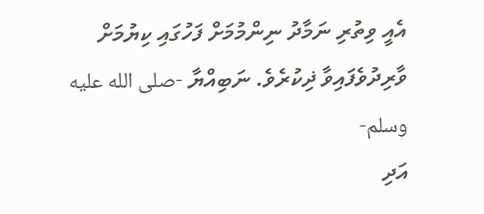އެއީ ވިތުރި ނަމާދު ނިންމުމަށް ފަހުގައި ކިޔުމަށް ވާރިދުވެފައިވާ ޛިކުރެވެ. ނަބިއްޔާ -صلى الله عليه وسلم-
އަދި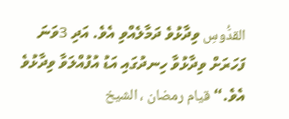القدُّوسِ ވިދާޅުވެ ދަމާލެއްވި އެވެ. އަދި 3ވަނަ ފަހަރަށް ވިދާޅުވާ ހިނދުގައި އަޑު އުފުއްލަވާ ވިދާޅުވެ އެވެ.“ قيام رمضان ، الشيخ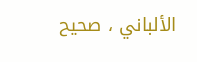الألباني ، صحيح